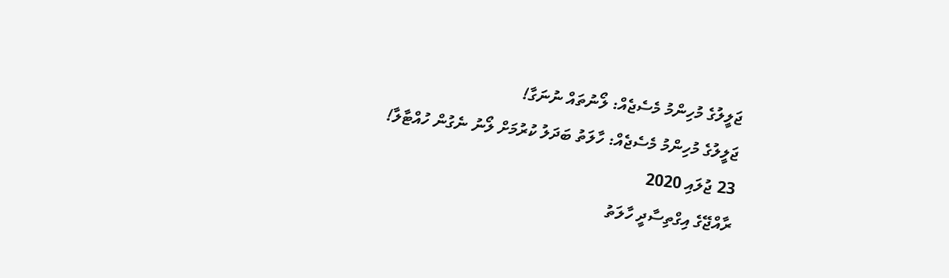ޖަލީލުގެ މުހިންމު މެސެޖެއް: ލޯނުތައް ނުނަގާ!
ޖަލީލުގެ މުހިންމު މެސެޖެއް: ހާލަތު ބަދަލު ކުރުމަށް ލޯނު ނެގުން ހުއްޓާލާ!
23 ޖުލައި 2020
ރާއްޖޭގެ އިގްތިސާދީ ހާލަތު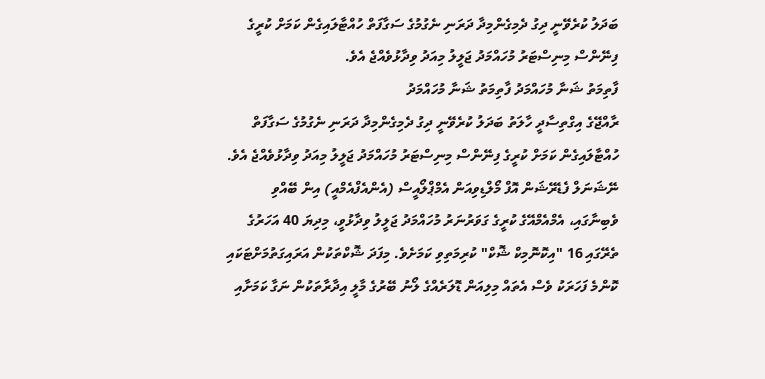ބަދަލު ކުރެވޭނީ ދިގު ދެމިގެންމިދާ ދަރަނި ނެގުމުގެ ސަގާފަތް ހުއްޓާލައިގެން ކަމަށް ކުރީގެ ފިނޭންސް މިނިސްޓަރު މުހައްމަދު ޖަލީލު މިއަދު ވިދާޅުވެއްޖެ އެވެ.
ފާތިމަތު ޝަނާ މުހައްމަދު ފާތިމަތު ޝަނާ މުހައްމަދު
ރާއްޖޭގެ އިގްތިސާދީ ހާލަތު ބަދަލު ކުރެވޭނީ ދިގު ދެމިގެންމިދާ ދަރަނި ނެގުމުގެ ސަގާފަތް ހުއްޓާލައިގެން ކަމަށް ކުރީގެ ފިނޭންސް މިނިސްޓަރު މުހައްމަދު ޖަލީލު މިއަދު ވިދާޅުވެއްޖެ އެވެ.
ނޭޝަނަލް ފެޑެރޭޝަން އޮފް މޯލްޑިވިއަން އެމްޕްލޯއީސް (އެންއެފްއެމްއީ) އިން ބޭއްވި ވެބިނާގައި، އެމްއެމްއޭގެ ކުރީގެ ގަވަރުނަރު މުހައްމަދު ޖަލީލު ވިދާޅުވީ، މިދިޔަ 40 އަހަރުގެ ތެރޭގައި 16 "އިކޮނޮމިކް ޝޮކް" ކުރިމަތިވި ކަމަށެވެ. މިފަދަ ޝޮކްތަކުން އަރައިގަތުމަށްޓަކައި ކޮންމެ ފަހަރަކު ވެސް އެތައް މިލިއަން ޑޮލަރެއްގެ ލޯނު ބޭރުގެ މާލީ އިދާރާތަކުން ނަގާ ކަމަށާއި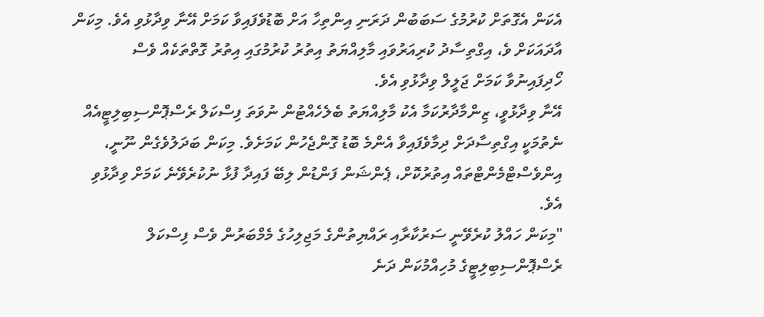އެކަން އެގޮތަށް ކުރުމުގެ ސަބަބުން ދަރަނި އިންތިހާ އަށް ބޮޑުވެފައިވާ ކަމަށް އޭނާ ވިދާޅުވި އެވެ. މިކަން އާދައަކަށް ވެ، އިގްތިސާދު ކުރިއަރުވައި މާލިއްޔަތު އިތުރު ކުރުމުގައި އިތުރު ގޮތްތަކެއް ވެސް ހޯދިފައިނުވާ ކަމަށް ޖަލީލް ވިދާޅުވި އެވެ.
އޭނާ ވިދާޅުވީ، ޒިންމާދާރުކަމާ އެކު މާލިއްޔަތު ބެލެހެއްޓުން ނުވަތަ ފިސްކަލް ރެސްޕޮންސިބިލިޓީއެއް ނެތުމަކީ އިގްތިސާދަށް ދިމާވެފައިވާ އެންމެ ބޮޑު ގޮންޖެހުން ކަމަށެވެ. މިކަން ބަދަލުވެގެން ނޫނީ، އިންވެސްޓްމެންޓްތައް އިތުރުކޮށް، ޕެންޝަން ފަންޑުން ލިބޭ ފައިދާ ފުޅާ ނުކުރެވޭނެ ކަމަށް ވިދާޅުވި އެވެ.
"މިކަން ހައްލު ކުރެވޭނީ ސަރުކާރާއި ރައްޔިތުންގެ މަޖިލިހުގެ މެމްބަރުން ވެސް ފިސްކަލް ރެސްޕޮންސިބިލިޓީގެ މުހިއްމުކަން ދަނެ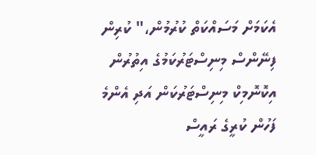އެކަމަށް މަސައްކަތް ކުރުމުން،" ކުރިން ފިނޭންސް މިނިސްޓަރުކަމުގެ އިތުރުން އިކޮނޮމިކް މިނިސްޓަރުކަން އަދި އެންމެ ފަހުން ކުރީގެ ރައީސް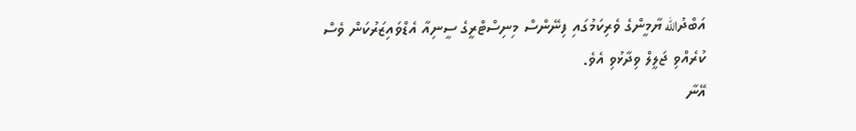އަބްދުالله ޔާމީންގެ ވެރިކަމުގައި ފިނޭންސް މިނިސްޓްރީގެ ސީނިއާ އެޑްވައިޒަރުކަން ވެސް ކުރެއްވި ޖަލީލް ވިދާޅުވި އެވެ.
އޭނާ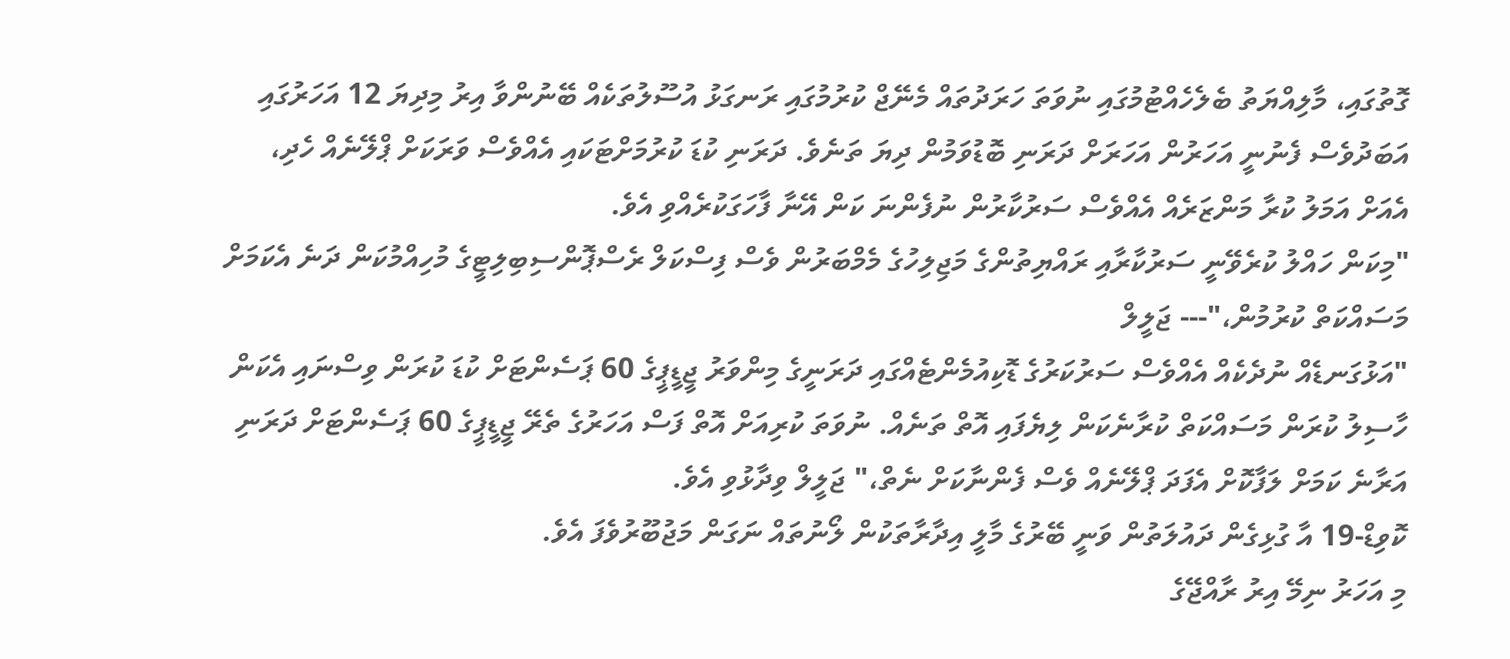ގޮތުގައި، މާލިއްޔަތު ބެލެހެއްޓުމުގައި ނުވަތަ ހަރަދުތައް މެނޭޖް ކުރުމުގައި ރަނގަޅު އުސޫލުތަކެއް ބޭނުންވާ އިރު މިދިޔަ 12 އަހަރުގައި އަބަދުވެސް ފެނުނީ އަހަރުން އަހަރަށް ދަރަނި ބޮޑުވަމުން ދިޔަ ތަނެވެ. ދަރަނި ކުޑަ ކުރުމަށްޓަކައި އެއްވެސް ވަރަކަށް ޕްލޭނެއް ހެދި، އެއަށް އަމަލު ކުރާ މަންޒަރެއް އެއްވެސް ސަރުކާރުން ނުފެންނަ ކަން އޭނާ ފާހަގަކުރެއްވި އެވެ.
"މިކަން ހައްލު ކުރެވޭނީ ސަރުކާރާއި ރައްޔިތުންގެ މަޖިލިހުގެ މެމްބަރުން ވެސް ފިސްކަލް ރެސްޕޮންސިބިލިޓީގެ މުހިއްމުކަން ދަނެ އެކަމަށް މަސައްކަތް ކުރުމުން،"--- ޖަލީލް
"އަޅުގަނޑެއް ނުދެކެއް އެއްވެސް ސަރުކަރުގެ ޑޮކިއުމެންޓެއްގައި ދަރަނީގެ މިންވަރު ޖީޑީޕީގެ 60 ޕަސެންޓަށް ކުޑަ ކުރަން ވިސްނައި އެކަން ހާސިލު ކުރަން މަސައްކަތް ކުރާނެކަން ލިޔެފައި އޮތް ތަނެއް. ނުވަތަ ކުރިއަށް އޮތް ފަސް އަހަރުގެ ތެރޭ ޖީޑީޕީގެ 60 ޕަސެންޓަށް ދަރަނި އަރާނެ ކަމަށް ލަފާކޮށް އެފަދަ ޕްލޭނެއް ވެސް ފެންނާކަށް ނެތް،" ޖަލީލް ވިދާޅުވި އެވެ.
ކޮވިޑް-19 އާ ގުޅިގެން ދައުލަތުން ވަނީ ބޭރުގެ މާލީ އިދާރާތަކުން ލޯނުތައް ނަގަން މަޖުބޫރުވެފަ އެވެ.
މި އަހަރު ނިމޭ އިރު ރާއްޖޭގެ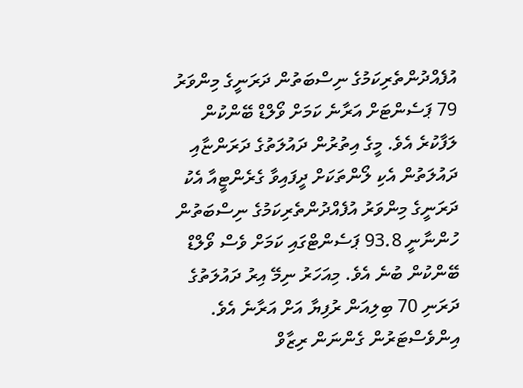އުފެއްދުންތެރިކަމުގެ ނިސްބަތުން ދަރަނީގެ މިންވަރު 79 ޕަސެންޓަށް އަރާނެ ކަމަށް ވޯލްޑް ބޭންކުން ލަފާކުރެ އެވެ. މީގެ އިތުރުން ދައުލަތުގެ ދަރަންޏާއި ދައުލަތުން އެކި ލޯންތަކަށް ދީފައިވާ ގެރެންޓީއާ އެކު ދަރަނީގެ މިންވަރު އުފެއްދުންތެރިކަމުގެ ނިސްބަތުން ހުންނާނީ 93.8 ޕަސެންޓްގައި ކަމަށް ވެސް ވޯލްޑް ބޭންކުން ބުނެ އެވެ. މިއަހަރު ނިމޭ އިރު ދައުލަތުގެ ދަރަނި 70 ބިލިއަން ރުފިޔާ އަށް އަރާނެ އެވެ.
އިންވެސްޓަރުން ގެންނަން ރިޒާވް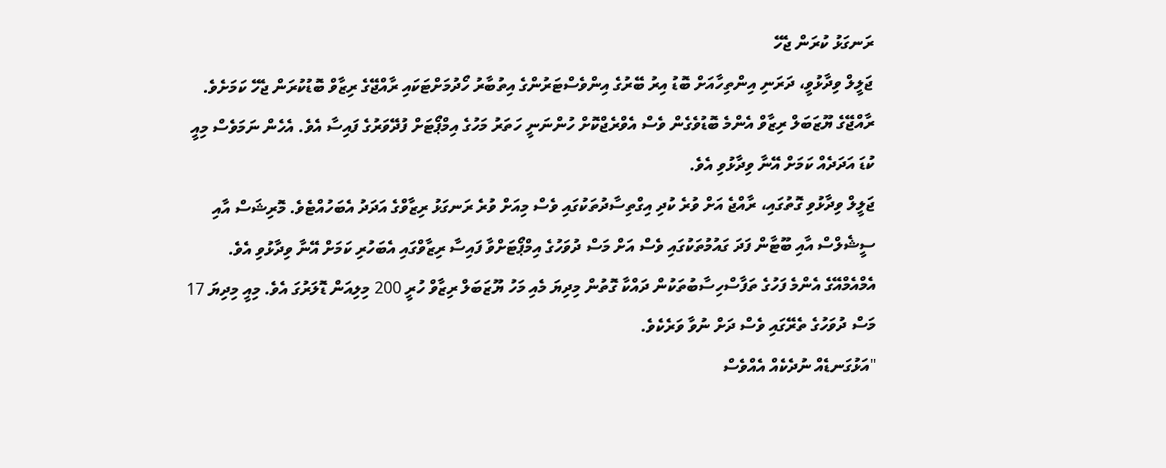ރަނގަޅު ކުރަން ޖެހޭ
ޖަލީލް ވިދާޅުވީ، ދަރަނި އިންތިހާއަށް ބޮޑު އިރު ބޭރުގެ އިންވެސްޓަރުންގެ އިތުބާރު ހޯދުމަށްޓަކައި ރާއްޖޭގެ ރިޒާވް ބޮޑުކުރަން ޖެހޭ ކަމަށެވެ. ރާއްޖޭގެ ޔޫޒަބަލް ރިޒާވް އެންމެ ބޮޑުވެގެން ވެސް އެވްރެޖްކޮށް ހުންނަނީ ހަތަރު މަހުގެ އިމްޕޯޓަށް ފުދޭވަރުގެ ފައިސާ އެވެ. އެހެން ނަމަވެސް މިއީ ކުޑަ އަދަދެއް ކަމަށް އޭނާ ވިދާޅުވި އެވެ.
ޖަލީލް ވިދާޅުވި ގޮތުގައި، ރާއްޖެ އަށް ވުރެ ކުދި އިގްތިސާދުތަކުގައި ވެސް މިއަށް ވުރެ ރަނގަޅު ރިޒާވްގެ އަދަދު އެބަހުއްޓެވެ. މޮރިޝަސް އާއި ސީޝެލްސް އާއި ބޫޓާން ފަދަ ގައުމުތަކުގައި ވެސް އަށް މަސް ދުވަހުގެ އިމްޕޯޓަށްވާ ފައިސާ ރިޒާވްގައި އެބަހުރި ކަމަށް އޭނާ ވިދާޅުވި އެވެ.
އެމްއެމްއޭގެ އެންމެ ފަހުގެ ތަފާސްހިސާބުތަކުން ދައްކާ ގޮތުން މިދިޔަ މެއި މަހު ޔޫޒަބަލް ރިޒާވް ހުރީ 200 މިލިއަން ޑޮލަރުގަ އެވެ. މިއީ މިދިޔަ 17 މަސް ދުވަހުގެ ތެރޭގައި ވެސް ދަށް ނުވާ ވަރެކެވެ.
"އަޅުގަނޑެއް ނުދެކެއް އެއްވެސް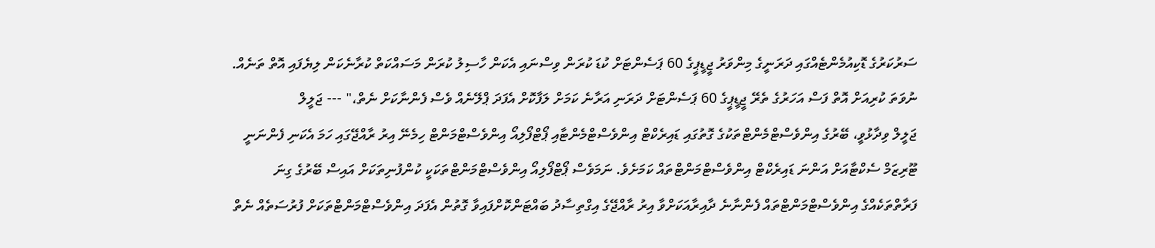ސަރުކަރުގެ ޑޮކިއުމެންޓެއްގައި ދަރަނީގެ މިންވަރު ޖީޑީޕީގެ 60 ޕަސެންޓަށް ކުޑަ ކުރަން ވިސްނައި އެކަން ހާސިލު ކުރަން މަސައްކަތް ކުރާނެކަން ލިޔެފައި އޮތް ތަނެއް. ނުވަތަ ކުރިއަށް އޮތް ފަސް އަހަރުގެ ތެރޭ ޖީޑީޕީގެ 60 ޕަސެންޓަށް ދަރަނި އަރާނެ ކަމަށް ލަފާކޮށް އެފަދަ ޕްލޭނެއް ވެސް ފެންނާކަށް ނެތް،" --- ޖަލީލް
ޖަލީލް ވިދާޅުވީ، ބޭރުގެ އިންވެސްޓްމެންޓްތަކުގެ ގޮތުގައި ޑައިރެކްޓް އިންވެސްޓްމެންޓާއި ޕޯޓްފޯލިއޯ އިންވެސްޓްމަންޓް ހިމެނޭ އިރު ރާއްޖޭގައި ހަމަ އެކަނި ފެންނަނީ ޓޫރިޒަމް ސެކްޓާއަށް އަންނަ ޑައިރެކްޓް އިންވެސްޓްމަންޓްތައް ކަމަށެވެ. ނަމަވެސް ޕޯޓްފޯލިއޯ އިންވެސްޓްމަންޓްތަކަކީ ކުންފުނިތަކަށް އައިސް ބޭރުގެ ގިނަ ފަރާތްތަކެއްގެ އިންވެސްޓްމަންޓްތައް ފެންނާނެ ދާއިރާއަކަށްވާ އިރު ރާއްޖޭގެ އިގްތިސާދު ބައްޓަންކޮށްފައިވާ ގޮތުން އެފަދަ އިންވެސްޓްމަންޓްތަކަށް ފުރުސަތެއް ނެތް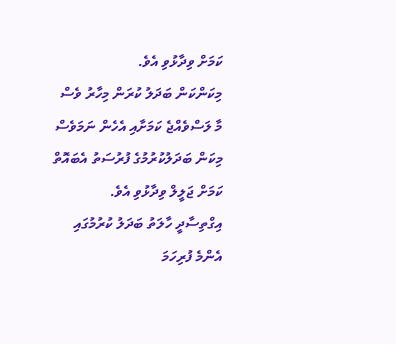ކަމަށް ވިދާޅުވި އެވެ.
މިކަންކަން ބަދަލު ކުރަން މިހާރު ވެސް މާ ލަސްވެއްޖެ ކަމަށާއި އެހެން ނަމަވެސް މިކަން ބަދަލުކުރުމުގެ ފުރުސަތު އެބައޮތް ކަމަށް ޖަލީލް ވިދާޅުވި އެވެ.
އިގްތިސާދީ ހާލަތު ބަދަލު ކުރުމުގައި އެންމެ ފުރިހަމަ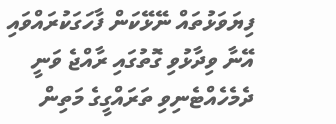ފިޔަވަޅުތައް ނޭޅޭކަން ފާހަގަކުރައްވައި އޭނާ ވިދާޅުވި ގޮތުގައި ރާއްޖެ ވަނީ ދެމެހެއްޓެނިވި ތަރައްގީގެ މަތިން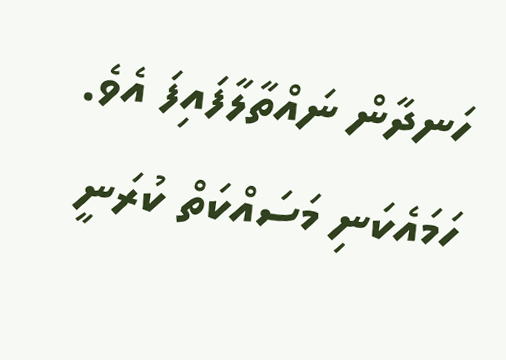ހަނދާން ނައްތާލާފައިފަ އެވެ. ހަމައެކަނި މަސައްކަތް ކުރަނީ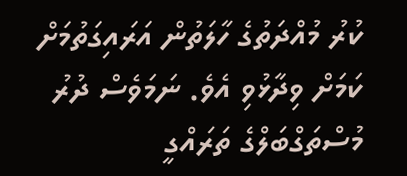ކުރު މުއްދަތުގެ ހާލަތުން އަރައިގަތުމަށް ކަމަށް ވިދާޅުވި އެވެ. ނަމަވެސް ދުރު މުސްތަގްބަލްގެ ތަރައްގީ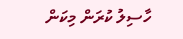ހާސިލު ކުރަން މިކަން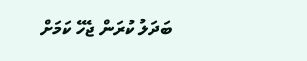ބަދަލު ކުރަން ޖެހޭ ކަމަށް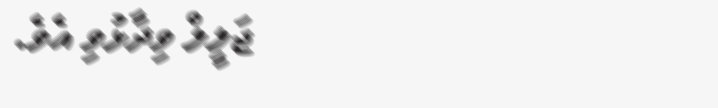ޖަލީލް ވިދާޅުވި އެވެ.